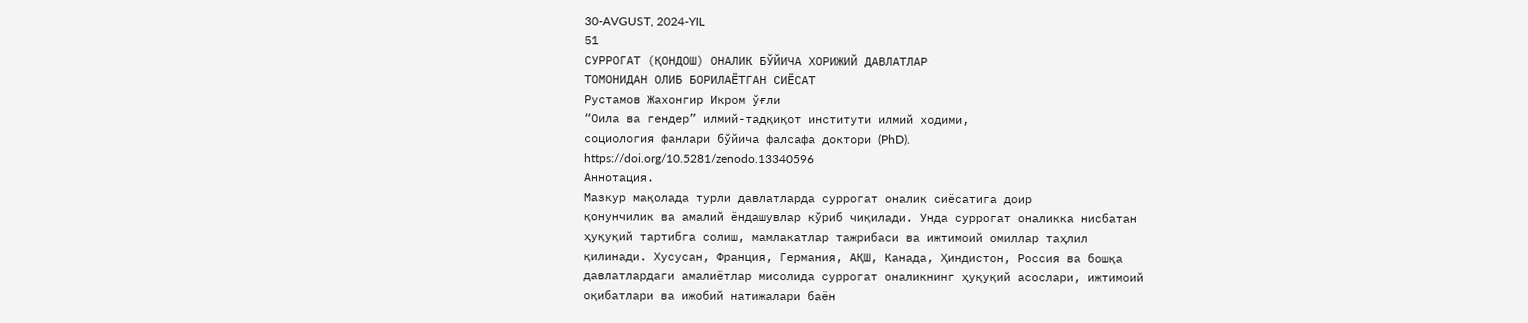30-AVGUST, 2024-YIL
51
СУРРОГАТ (ҚОНДОШ) ОНАЛИК БЎЙИЧА ХОРИЖИЙ ДАВЛАТЛАР
ТОМОНИДАН ОЛИБ БОРИЛАЁТГАН СИЁСАТ
Рустамов Жахонгир Икром ўғли
“Оила ва гендер” илмий-тадқиқот институти илмий ходими,
социология фанлари бўйича фалсафа доктори (PhD).
https://doi.org/10.5281/zenodo.13340596
Аннотация.
Мазкур мақолада турли давлатларда суррогат оналик сиёсатига доир
қонунчилик ва амалий ёндашувлар кўриб чиқилади. Унда суррогат оналикка нисбатан
ҳуқуқий тартибга солиш, мамлакатлар тажрибаси ва ижтимоий омиллар таҳлил
қилинади. Хусусан, Франция, Германия, АҚШ, Канада, Ҳиндистон, Россия ва бошқа
давлатлардаги амалиётлар мисолида суррогат оналикнинг ҳуқуқий асослари, ижтимоий
оқибатлари ва ижобий натижалари баён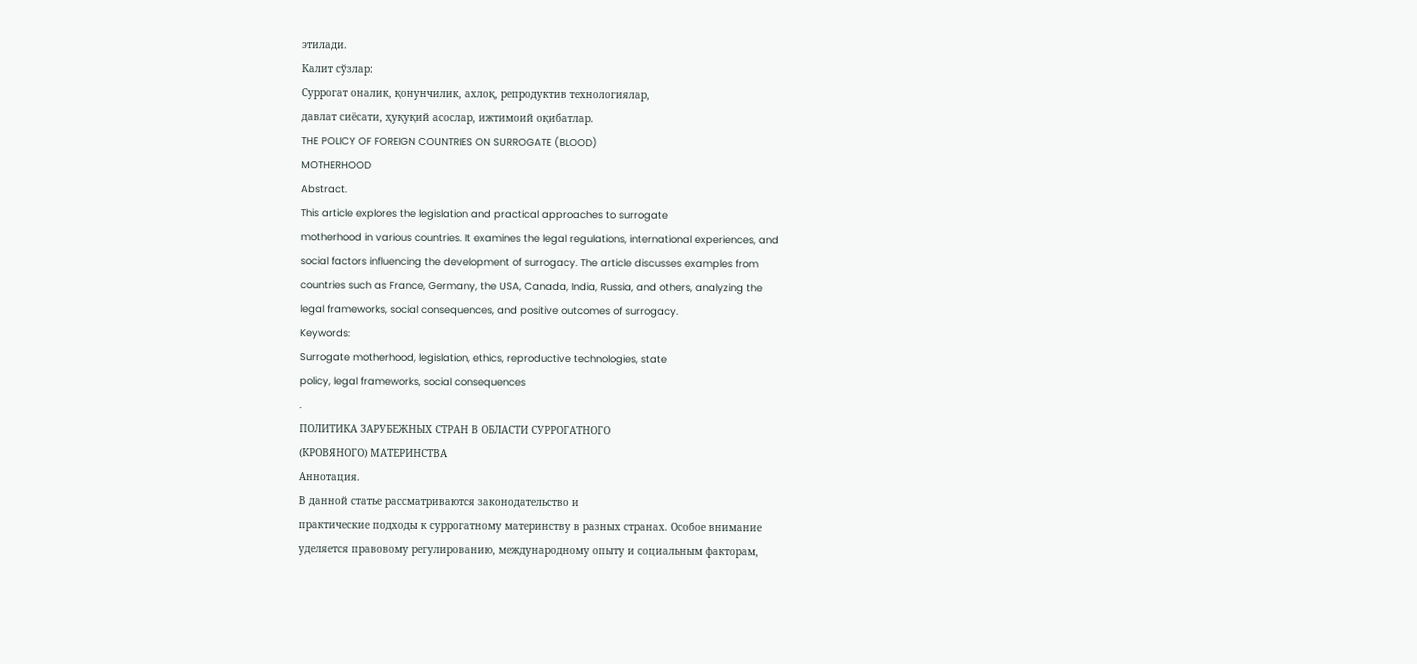этилади.
Калит сўзлар:
Суррогат оналик, қонунчилик, ахлоқ, репродуктив технологиялар,
давлат сиёсати, ҳуқуқий асослар, ижтимоий оқибатлар.
THE POLICY OF FOREIGN COUNTRIES ON SURROGATE (BLOOD)
MOTHERHOOD
Abstract.
This article explores the legislation and practical approaches to surrogate
motherhood in various countries. It examines the legal regulations, international experiences, and
social factors influencing the development of surrogacy. The article discusses examples from
countries such as France, Germany, the USA, Canada, India, Russia, and others, analyzing the
legal frameworks, social consequences, and positive outcomes of surrogacy.
Keywords:
Surrogate motherhood, legislation, ethics, reproductive technologies, state
policy, legal frameworks, social consequences
.
ПОЛИТИКА ЗАРУБЕЖНЫХ СТРАН В ОБЛАСТИ СУРРОГАТНОГО
(КРОВЯНОГО) МАТЕРИНСТВА
Аннотация.
В данной статье рассматриваются законодательство и
практические подходы к суррогатному материнству в разных странах. Особое внимание
уделяется правовому регулированию, международному опыту и социальным факторам,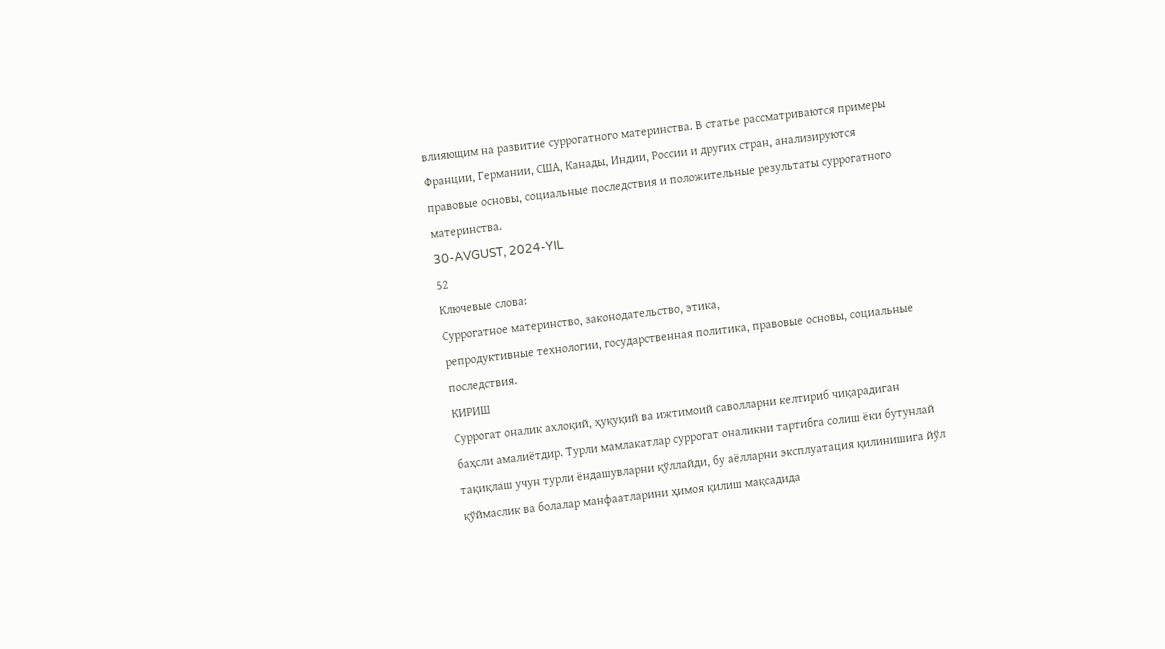влияющим на развитие суррогатного материнства. В статье рассматриваются примеры
Франции, Германии, США, Канады, Индии, России и других стран, анализируются
правовые основы, социальные последствия и положительные результаты суррогатного
материнства.
30-AVGUST, 2024-YIL
52
Ключевые слова:
Суррогатное материнство, законодательство, этика,
репродуктивные технологии, государственная политика, правовые основы, социальные
последствия.
КИРИШ
Суррогат оналик ахлоқий, ҳуқуқий ва ижтимоий саволларни келтириб чиқарадиган
баҳсли амалиётдир. Турли мамлакатлар суррогат оналикни тартибга солиш ёки бутунлай
тақиқлаш учун турли ёндашувларни қўллайди, бу аёлларни эксплуатация қилинишига йўл
қўймаслик ва болалар манфаатларини ҳимоя қилиш мақсадида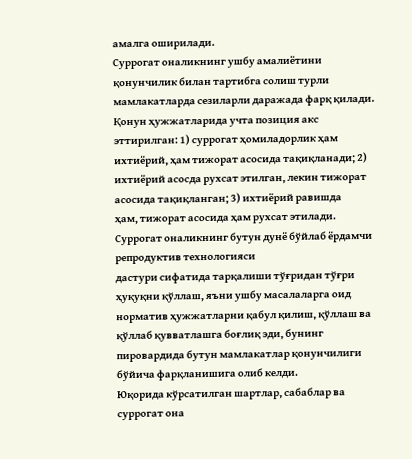амалга оширилади.
Суррогат оналикнинг ушбу амалиётини қонунчилик билан тартибга солиш турли
мамлакатларда сезиларли даражада фарқ қилади. Қонун ҳужжатларида учта позиция акс
эттирилган: 1) суррогат ҳомиладорлик ҳам ихтиёрий, ҳам тижорат асосида тақиқланади; 2)
ихтиёрий асосда рухсат этилган, лекин тижорат асосида тақиқланган; 3) ихтиёрий равишда
ҳам, тижорат асосида ҳам рухсат этилади.
Суррогат оналикнинг бутун дунё бўйлаб ёрдамчи репродуктив технологияси
дастури сифатида тарқалиши тўғридан тўғри ҳуқуқни қўллаш, яъни ушбу масалаларга оид
норматив ҳужжатларни қабул қилиш, қўллаш ва қўллаб қувватлашга боғлиқ эди, бунинг
пировардида бутун мамлакатлар қонунчилиги бўйича фарқланишига олиб келди.
Юқорида кўрсатилган шартлар, сабаблар ва суррогат она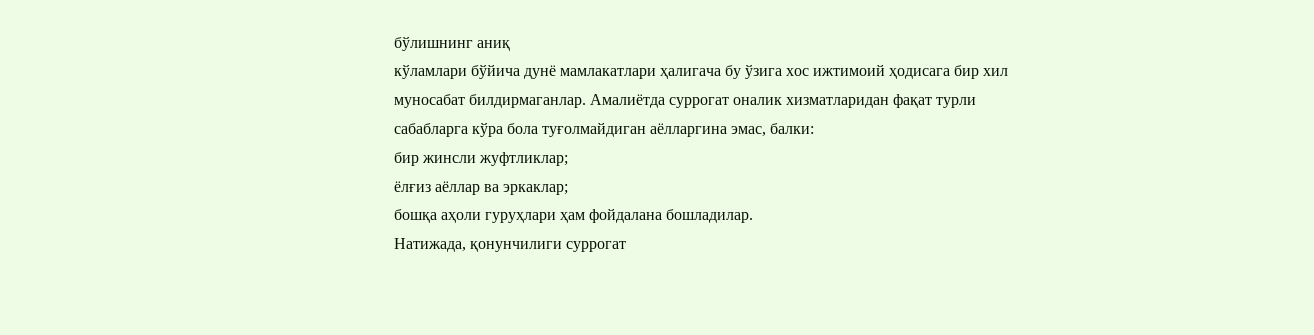бўлишнинг аниқ
кўламлари бўйича дунё мамлакатлари ҳалигача бу ўзига хос ижтимоий ҳодисага бир хил
муносабат билдирмаганлар. Амалиётда суррогат оналик хизматларидан фақат турли
сабабларга кўра бола туғолмайдиган аёлларгина эмас, балки:
бир жинсли жуфтликлар;
ёлғиз аёллар ва эркаклар;
бошқа аҳоли гуруҳлари ҳам фойдалана бошладилар.
Натижада, қонунчилиги суррогат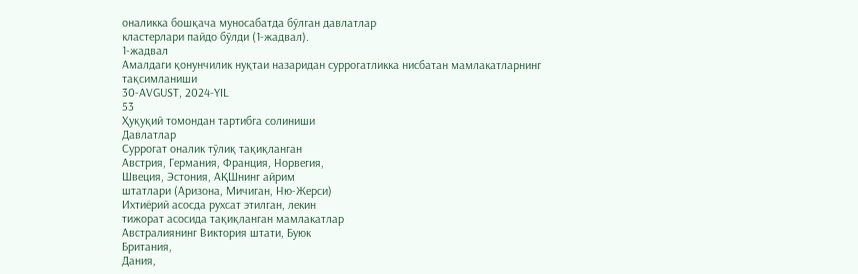оналикка бошқача муносабатда бўлган давлатлар
кластерлари пайдо бўлди (1-жадвал).
1-жадвал
Амалдаги қонунчилик нуқтаи назаридан суррогатликка нисбатан мамлакатларнинг
тақсимланиши
30-AVGUST, 2024-YIL
53
Ҳуқуқий томондан тартибга солиниши
Давлатлар
Суррогат оналик тўлиқ тақиқланган
Австрия, Германия, Франция, Норвегия,
Швеция, Эстония, АҚШнинг айрим
штатлари (Аризона, Мичиган, Ню-Жерси)
Ихтиёрий асосда рухсат этилган, лекин
тижорат асосида тақиқланган мамлакатлар
Австралиянинг Виктория штати, Буюк
Британия,
Дания,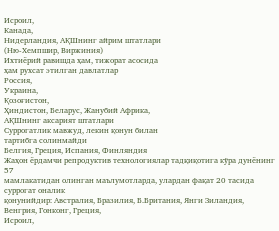Исроил,
Канада,
Нидерландия, АҚШнинг айрим штатлари
(Ню-Хемпшир, Виржиния)
Ихтиёрий равишда ҳам, тижорат асосида
ҳам рухсат этилган давлатлар
Россия,
Украина,
Қозоғистон,
Ҳиндистон, Беларус, Жанубий Африка,
АҚШнинг аксарият штатлари
Суррогатлик мавжуд, лекин қонун билан
тартибга солинмайди
Белгия, Греция, Испания, Финляндия
Жаҳон ёрдамчи репродуктив технологиялар тадқиқотига кўра дунёнинг 57
мамлакатидан олинган маълумотларда, улардан фақат 20 тасида суррогат оналик
қонунийдир: Австралия, Бразилия, Б.Британия, Янги Зиландия, Венгрия, Гонконг, Греция,
Исроил,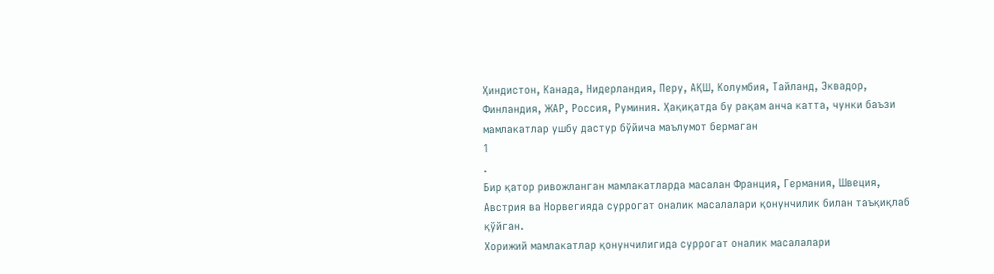Ҳиндистон, Канада, Нидерландия, Перу, АҚШ, Колумбия, Тайланд, Эквадор,
Финландия, ЖАР, Россия, Руминия. Ҳақиқатда бу рақам анча катта, чунки баъзи
мамлакатлар ушбу дастур бўйича маълумот бермаган
1
.
Бир қатор ривожланган мамлакатларда масалан Франция, Германия, Швеция,
Австрия ва Норвегияда суррогат оналик масалалари қонунчилик билан таъқиқлаб қўйган.
Хорижий мамлакатлар қонунчилигида суррогат оналик масалалари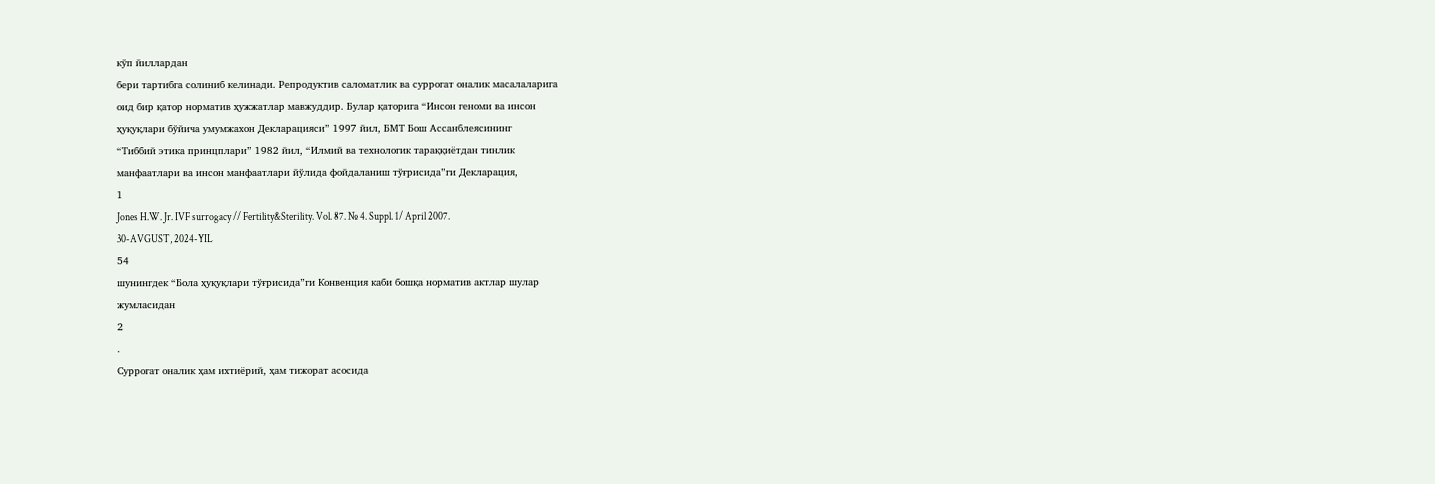кўп йиллардан
бери тартибга солиниб келинади. Репродуктив саломатлик ва суррогат оналик масалаларига
оид бир қатор норматив ҳужжатлар мавжуддир. Булар қаторига “Инсон геноми ва инсон
ҳуқуқлари бўйича умумжахон Декларацияси” 1997 йил, БМТ Бош Ассанблеясининг
“Тиббий этика принцплари” 1982 йил, “Илмий ва технологик тараққиётдан тинлик
манфаатлари ва инсон манфаатлари йўлида фойдаланиш тўғрисида”ги Декларация,
1
Jones H.W. Jr. IVF surrogacy // Fertility&Sterility. Vol. 87. № 4. Suppl. 1/ April 2007.
30-AVGUST, 2024-YIL
54
шунингдек “Бола ҳуқуқлари тўғрисида”ги Конвенция каби бошқа норматив актлар шулар
жумласидан
2
.
Суррогат оналик ҳам ихтиёрий, ҳам тижорат асосида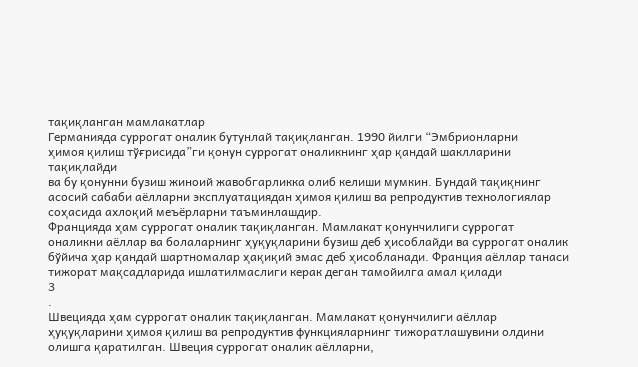тақиқланган мамлакатлар
Германияда суррогат оналик бутунлай тақиқланган. 1990 йилги “Эмбрионларни
ҳимоя қилиш тўғрисида”ги қонун суррогат оналикнинг ҳар қандай шаклларини тақиқлайди
ва бу қонунни бузиш жиноий жавобгарликка олиб келиши мумкин. Бундай тақиқнинг
асосий сабаби аёлларни эксплуатациядан ҳимоя қилиш ва репродуктив технологиялар
соҳасида ахлоқий меъёрларни таъминлашдир.
Францияда ҳам суррогат оналик тақиқланган. Мамлакат қонунчилиги суррогат
оналикни аёллар ва болаларнинг ҳуқуқларини бузиш деб ҳисоблайди ва суррогат оналик
бўйича ҳар қандай шартномалар ҳақиқий эмас деб ҳисобланади. Франция аёллар танаси
тижорат мақсадларида ишлатилмаслиги керак деган тамойилга амал қилади
3
.
Швецияда ҳам суррогат оналик тақиқланган. Мамлакат қонунчилиги аёллар
ҳуқуқларини ҳимоя қилиш ва репродуктив функцияларнинг тижоратлашувини олдини
олишга қаратилган. Швеция суррогат оналик аёлларни,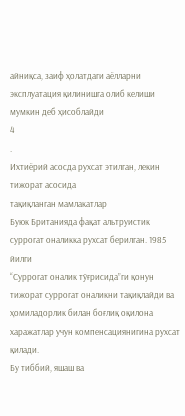айниқса, заиф ҳолатдаги аёлларни
эксплуатация қилинишга олиб келиши мумкин деб ҳисоблайди
4
.
Ихтиёрий асосда рухсат этилган, лекин тижорат асосида
тақиқланган мамлакатлар
Буюк Британияда фақат альтруистик суррогат оналикка рухсат берилган. 1985 йилги
“Суррогат оналик тўғрисида”ги қонун тижорат суррогат оналикни тақиқлайди ва
ҳомиладорлик билан боғлиқ оқилона харажатлар учун компенсациянигина рухсат қилади.
Бу тиббий, яшаш ва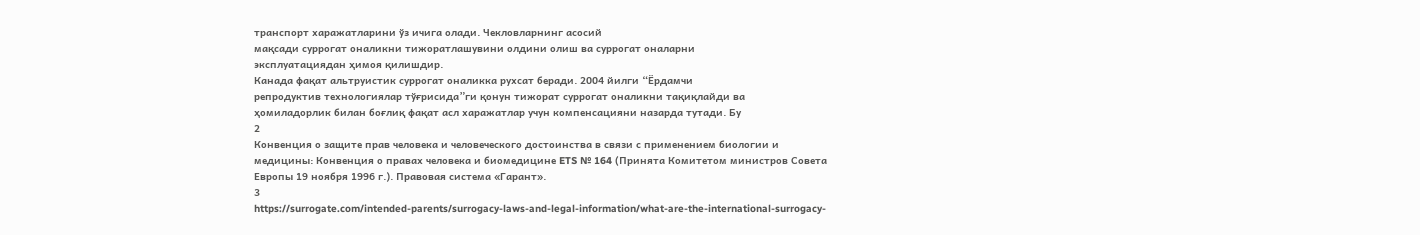транспорт харажатларини ўз ичига олади. Чекловларнинг асосий
мақсади суррогат оналикни тижоратлашувини олдини олиш ва суррогат оналарни
эксплуатациядан ҳимоя қилишдир.
Канада фақат альтруистик суррогат оналикка рухсат беради. 2004 йилги “Ёрдамчи
репродуктив технологиялар тўғрисида”ги қонун тижорат суррогат оналикни тақиқлайди ва
ҳомиладорлик билан боғлиқ фақат асл харажатлар учун компенсацияни назарда тутади. Бу
2
Конвенция о защите прав человека и человеческого достоинства в связи с применением биологии и
медицины: Конвенция о правах человека и биомедицине ETS № 164 (Принята Комитетом министров Совета
Европы 19 ноября 1996 г.). Правовая система «Гарант».
3
https://surrogate.com/intended-parents/surrogacy-laws-and-legal-information/what-are-the-international-surrogacy-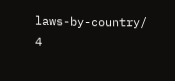laws-by-country/
4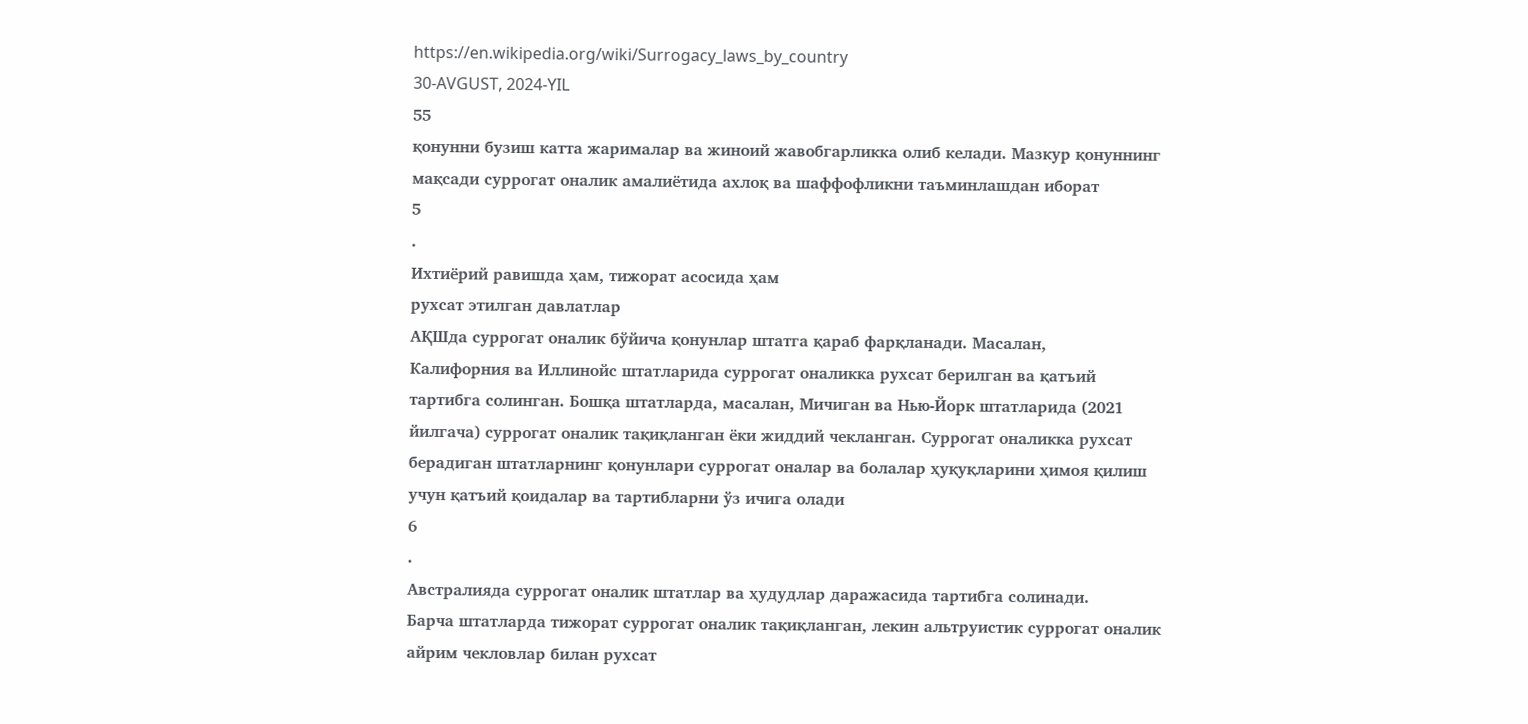https://en.wikipedia.org/wiki/Surrogacy_laws_by_country
30-AVGUST, 2024-YIL
55
қонунни бузиш катта жарималар ва жиноий жавобгарликка олиб келади. Мазкур қонуннинг
мақсади суррогат оналик амалиётида ахлоқ ва шаффофликни таъминлашдан иборат
5
.
Ихтиёрий равишда ҳам, тижорат асосида ҳам
рухсат этилган давлатлар
АҚШда суррогат оналик бўйича қонунлар штатга қараб фарқланади. Масалан,
Калифорния ва Иллинойс штатларида суррогат оналикка рухсат берилган ва қатъий
тартибга солинган. Бошқа штатларда, масалан, Мичиган ва Нью-Йорк штатларида (2021
йилгача) суррогат оналик тақиқланган ёки жиддий чекланган. Суррогат оналикка рухсат
берадиган штатларнинг қонунлари суррогат оналар ва болалар ҳуқуқларини ҳимоя қилиш
учун қатъий қоидалар ва тартибларни ўз ичига олади
6
.
Австралияда суррогат оналик штатлар ва ҳудудлар даражасида тартибга солинади.
Барча штатларда тижорат суррогат оналик тақиқланган, лекин альтруистик суррогат оналик
айрим чекловлар билан рухсат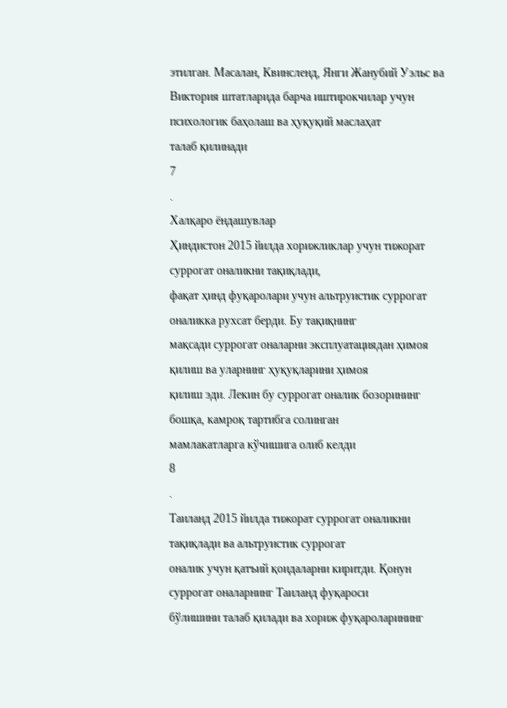этилган. Масалан, Квинсленд, Янги Жанубий Уэльс ва
Виктория штатларида барча иштирокчилар учун психологик баҳолаш ва ҳуқуқий маслаҳат
талаб қилинади
7
.
Халқаро ёндашувлар
Ҳиндистон 2015 йилда хорижликлар учун тижорат суррогат оналикни тақиқлади,
фақат ҳинд фуқаролари учун альтруистик суррогат оналикка рухсат берди. Бу тақиқнинг
мақсади суррогат оналарни эксплуатациядан ҳимоя қилиш ва уларнинг ҳуқуқларини ҳимоя
қилиш эди. Лекин бу суррогат оналик бозорининг бошқа, камроқ тартибга солинган
мамлакатларга кўчишига олиб келди
8
.
Таиланд 2015 йилда тижорат суррогат оналикни тақиқлади ва альтруистик суррогат
оналик учун қатъий қоидаларни киритди. Қонун суррогат оналарнинг Таиланд фуқароси
бўлишини талаб қилади ва хориж фуқароларининг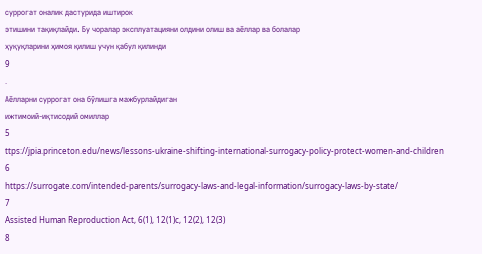суррогат оналик дастурида иштирок
этишини тақиқлайди. Бу чоралар эксплуатацияни олдини олиш ва аёллар ва болалар
ҳуқуқларини ҳимоя қилиш учун қабул қилинди
9
.
Аёлларни суррогат она бўлишга мажбурлайдиган
ижтимоий-иқтисодий омиллар
5
ttps://jpia.princeton.edu/news/lessons-ukraine-shifting-international-surrogacy-policy-protect-women-and-children
6
https://surrogate.com/intended-parents/surrogacy-laws-and-legal-information/surrogacy-laws-by-state/
7
Assisted Human Reproduction Act, 6(1), 12(1)c, 12(2), 12(3)
8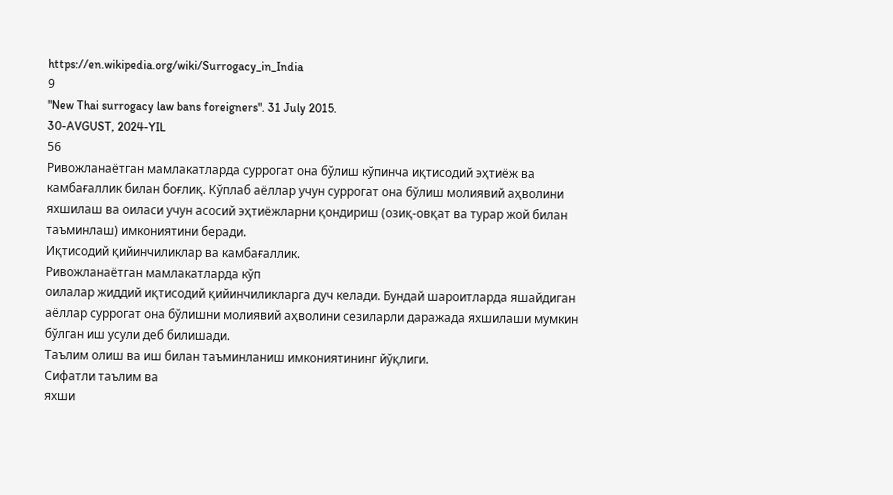https://en.wikipedia.org/wiki/Surrogacy_in_India
9
"New Thai surrogacy law bans foreigners". 31 July 2015.
30-AVGUST, 2024-YIL
56
Ривожланаётган мамлакатларда суррогат она бўлиш кўпинча иқтисодий эҳтиёж ва
камбағаллик билан боғлиқ. Кўплаб аёллар учун суррогат она бўлиш молиявий аҳволини
яхшилаш ва оиласи учун асосий эҳтиёжларни қондириш (озиқ-овқат ва турар жой билан
таъминлаш) имкониятини беради.
Иқтисодий қийинчиликлар ва камбағаллик.
Ривожланаётган мамлакатларда кўп
оилалар жиддий иқтисодий қийинчиликларга дуч келади. Бундай шароитларда яшайдиган
аёллар суррогат она бўлишни молиявий аҳволини сезиларли даражада яхшилаши мумкин
бўлган иш усули деб билишади.
Таълим олиш ва иш билан таъминланиш имкониятининг йўқлиги.
Сифатли таълим ва
яхши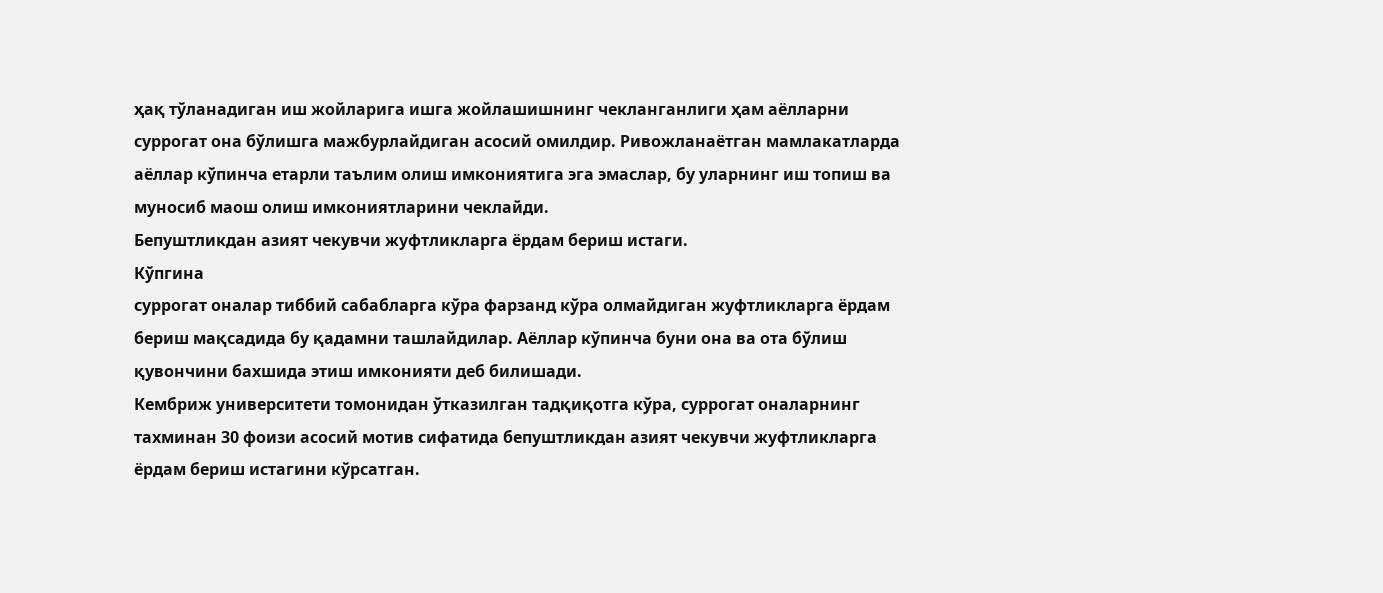ҳақ тўланадиган иш жойларига ишга жойлашишнинг чекланганлиги ҳам аёлларни
суррогат она бўлишга мажбурлайдиган асосий омилдир. Ривожланаётган мамлакатларда
аёллар кўпинча етарли таълим олиш имкониятига эга эмаслар, бу уларнинг иш топиш ва
муносиб маош олиш имкониятларини чеклайди.
Бепуштликдан азият чекувчи жуфтликларга ёрдам бериш истаги.
Кўпгина
суррогат оналар тиббий сабабларга кўра фарзанд кўра олмайдиган жуфтликларга ёрдам
бериш мақсадида бу қадамни ташлайдилар. Аёллар кўпинча буни она ва ота бўлиш
қувончини бахшида этиш имконияти деб билишади.
Кембриж университети томонидан ўтказилган тадқиқотга кўра, суррогат оналарнинг
тахминан 30 фоизи асосий мотив сифатида бепуштликдан азият чекувчи жуфтликларга
ёрдам бериш истагини кўрсатган.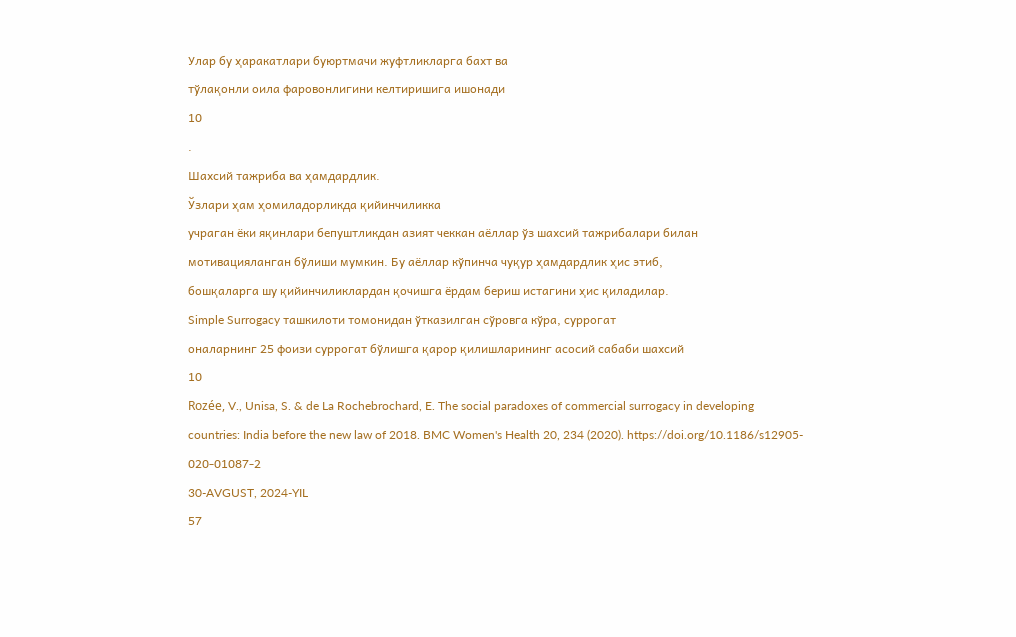Улар бу ҳаракатлари буюртмачи жуфтликларга бахт ва
тўлақонли оила фаровонлигини келтиришига ишонади
10
.
Шахсий тажриба ва ҳамдардлик.
Ўзлари ҳам ҳомиладорликда қийинчиликка
учраган ёки яқинлари бепуштликдан азият чеккан аёллар ўз шахсий тажрибалари билан
мотивацияланган бўлиши мумкин. Бу аёллар кўпинча чуқур ҳамдардлик ҳис этиб,
бошқаларга шу қийинчиликлардан қочишга ёрдам бериш истагини ҳис қиладилар.
Simple Surrogacy ташкилоти томонидан ўтказилган сўровга кўра, суррогат
оналарнинг 25 фоизи суррогат бўлишга қарор қилишларининг асосий сабаби шахсий
10
Rozée, V., Unisa, S. & de La Rochebrochard, E. The social paradoxes of commercial surrogacy in developing
countries: India before the new law of 2018. BMC Women's Health 20, 234 (2020). https://doi.org/10.1186/s12905-
020-01087-2
30-AVGUST, 2024-YIL
57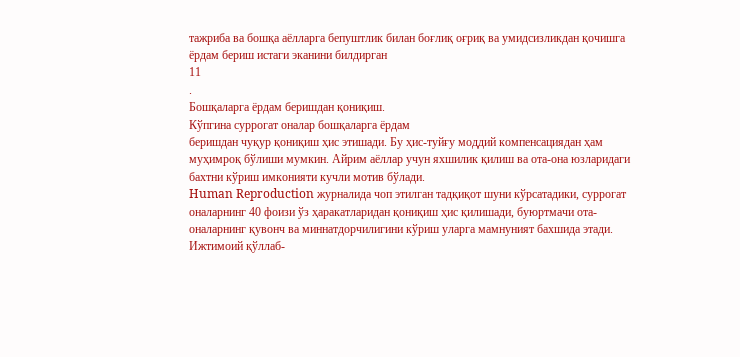тажриба ва бошқа аёлларга бепуштлик билан боғлиқ оғриқ ва умидсизликдан қочишга
ёрдам бериш истаги эканини билдирган
11
.
Бошқаларга ёрдам беришдан қониқиш.
Кўпгина суррогат оналар бошқаларга ёрдам
беришдан чуқур қониқиш ҳис этишади. Бу ҳис-туйғу моддий компенсациядан ҳам
муҳимроқ бўлиши мумкин. Айрим аёллар учун яхшилик қилиш ва ота-она юзларидаги
бахтни кўриш имконияти кучли мотив бўлади.
Human Reproduction журналида чоп этилган тадқиқот шуни кўрсатадики, суррогат
оналарнинг 40 фоизи ўз ҳаракатларидан қониқиш ҳис қилишади, буюртмачи ота-
оналарнинг қувонч ва миннатдорчилигини кўриш уларга мамнуният бахшида этади.
Ижтимоий қўллаб-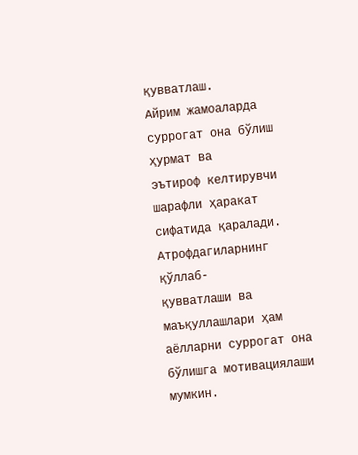қувватлаш.
Айрим жамоаларда суррогат она бўлиш ҳурмат ва
эътироф келтирувчи шарафли ҳаракат сифатида қаралади. Атрофдагиларнинг қўллаб-
қувватлаши ва маъқуллашлари ҳам аёлларни суррогат она бўлишга мотивациялаши
мумкин.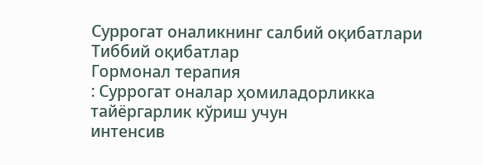Суррогат оналикнинг салбий оқибатлари
Тиббий оқибатлар
Гормонал терапия
: Суррогат оналар ҳомиладорликка тайёргарлик кўриш учун
интенсив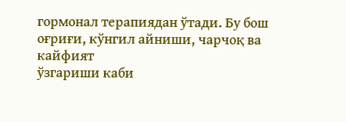гормонал терапиядан ўтади. Бу бош оғриғи, кўнгил айниши, чарчоқ ва кайфият
ўзгариши каби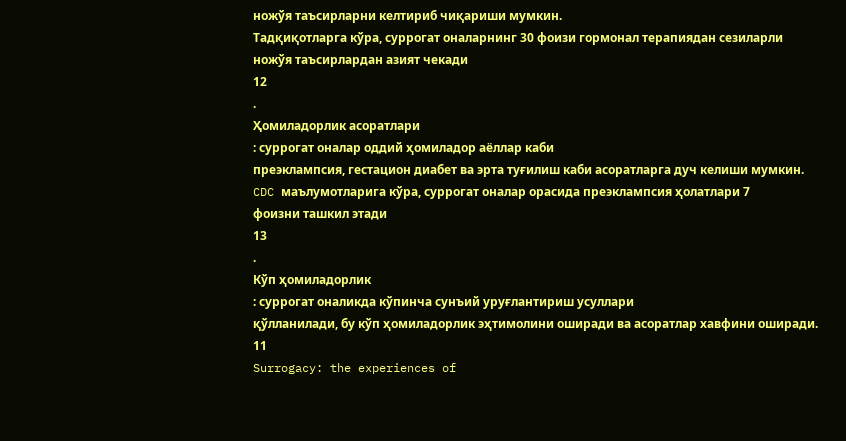ножўя таъсирларни келтириб чиқариши мумкин.
Тадқиқотларга кўра, суррогат оналарнинг 30 фоизи гормонал терапиядан сезиларли
ножўя таъсирлардан азият чекади
12
.
Ҳомиладорлик асоратлари
: суррогат оналар оддий ҳомиладор аёллар каби
преэклампсия, гестацион диабет ва эрта туғилиш каби асоратларга дуч келиши мумкин.
CDC маълумотларига кўра, суррогат оналар орасида преэклампсия ҳолатлари 7
фоизни ташкил этади
13
.
Кўп ҳомиладорлик
: суррогат оналикда кўпинча сунъий уруғлантириш усуллари
қўлланилади, бу кўп ҳомиладорлик эҳтимолини оширади ва асоратлар хавфини оширади.
11
Surrogacy: the experiences of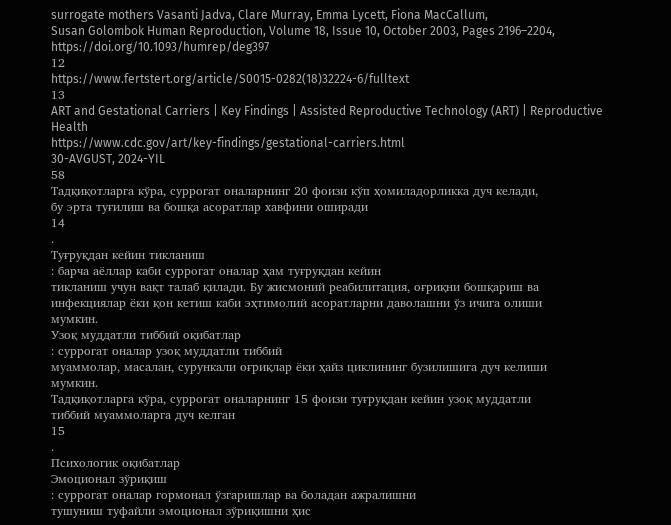surrogate mothers Vasanti Jadva, Clare Murray, Emma Lycett, Fiona MacCallum,
Susan Golombok Human Reproduction, Volume 18, Issue 10, October 2003, Pages 2196–2204,
https://doi.org/10.1093/humrep/deg397
12
https://www.fertstert.org/article/S0015-0282(18)32224-6/fulltext
13
ART and Gestational Carriers | Key Findings | Assisted Reproductive Technology (ART) | Reproductive Health
https://www.cdc.gov/art/key-findings/gestational-carriers.html
30-AVGUST, 2024-YIL
58
Тадқиқотларга кўра, суррогат оналарнинг 20 фоизи кўп ҳомиладорликка дуч келади,
бу эрта туғилиш ва бошқа асоратлар хавфини оширади
14
.
Туғруқдан кейин тикланиш
: барча аёллар каби суррогат оналар ҳам туғруқдан кейин
тикланиш учун вақт талаб қилади. Бу жисмоний реабилитация, оғриқни бошқариш ва
инфекциялар ёки қон кетиш каби эҳтимолий асоратларни даволашни ўз ичига олиши
мумкин.
Узоқ муддатли тиббий оқибатлар
: суррогат оналар узоқ муддатли тиббий
муаммолар, масалан, сурункали оғриқлар ёки ҳайз циклининг бузилишига дуч келиши
мумкин.
Тадқиқотларга кўра, суррогат оналарнинг 15 фоизи туғруқдан кейин узоқ муддатли
тиббий муаммоларга дуч келган
15
.
Психологик оқибатлар
Эмоционал зўриқиш
: суррогат оналар гормонал ўзгаришлар ва боладан ажралишни
тушуниш туфайли эмоционал зўриқишни ҳис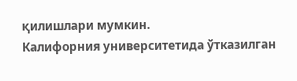қилишлари мумкин.
Калифорния университетида ўтказилган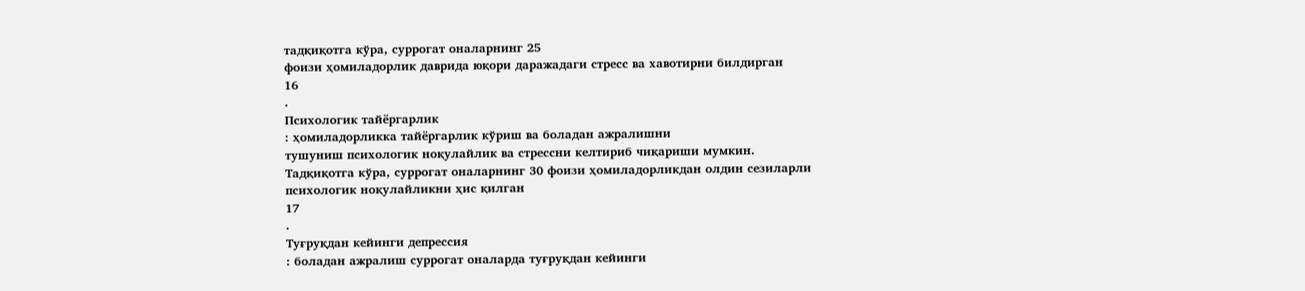тадқиқотга кўра, суррогат оналарнинг 25
фоизи ҳомиладорлик даврида юқори даражадаги стресс ва хавотирни билдирган
16
.
Психологик тайёргарлик
: ҳомиладорликка тайёргарлик кўриш ва боладан ажралишни
тушуниш психологик ноқулайлик ва стрессни келтириб чиқариши мумкин.
Тадқиқотга кўра, суррогат оналарнинг 30 фоизи ҳомиладорликдан олдин сезиларли
психологик ноқулайликни ҳис қилган
17
.
Туғруқдан кейинги депрессия
: боладан ажралиш суррогат оналарда туғруқдан кейинги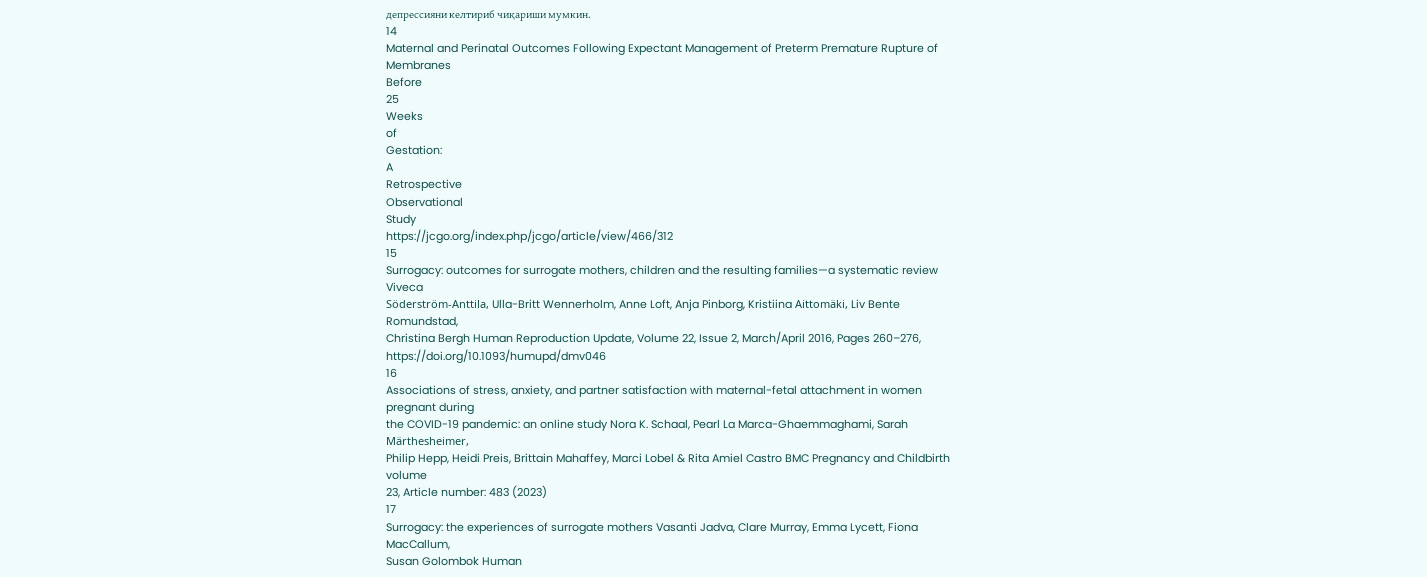депрессияни келтириб чиқариши мумкин.
14
Maternal and Perinatal Outcomes Following Expectant Management of Preterm Premature Rupture of Membranes
Before
25
Weeks
of
Gestation:
A
Retrospective
Observational
Study
https://jcgo.org/index.php/jcgo/article/view/466/312
15
Surrogacy: outcomes for surrogate mothers, children and the resulting families—a systematic review Viveca
Söderström-Anttila, Ulla-Britt Wennerholm, Anne Loft, Anja Pinborg, Kristiina Aittomäki, Liv Bente Romundstad,
Christina Bergh Human Reproduction Update, Volume 22, Issue 2, March/April 2016, Pages 260–276,
https://doi.org/10.1093/humupd/dmv046
16
Associations of stress, anxiety, and partner satisfaction with maternal-fetal attachment in women pregnant during
the COVID-19 pandemic: an online study Nora K. Schaal, Pearl La Marca-Ghaemmaghami, Sarah Märthesheimer,
Philip Hepp, Heidi Preis, Brittain Mahaffey, Marci Lobel & Rita Amiel Castro BMC Pregnancy and Childbirth volume
23, Article number: 483 (2023)
17
Surrogacy: the experiences of surrogate mothers Vasanti Jadva, Clare Murray, Emma Lycett, Fiona MacCallum,
Susan Golombok Human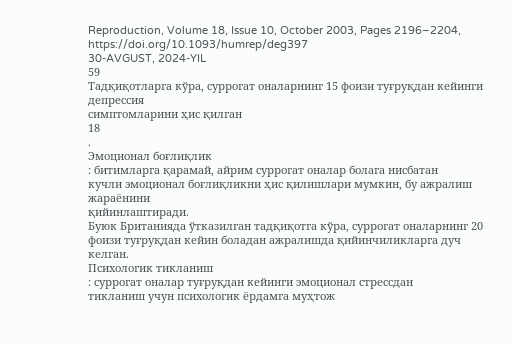Reproduction, Volume 18, Issue 10, October 2003, Pages 2196–2204,
https://doi.org/10.1093/humrep/deg397
30-AVGUST, 2024-YIL
59
Тадқиқотларга кўра, суррогат оналарнинг 15 фоизи туғруқдан кейинги депрессия
симптомларини ҳис қилган
18
.
Эмоционал боғлиқлик
: битимларга қарамай, айрим суррогат оналар болага нисбатан
кучли эмоционал боғлиқликни ҳис қилишлари мумкин, бу ажралиш жараёнини
қийинлаштиради.
Буюк Британияда ўтказилган тадқиқотга кўра, суррогат оналарнинг 20
фоизи туғруқдан кейин боладан ажралишда қийинчиликларга дуч келган.
Психологик тикланиш
: суррогат оналар туғруқдан кейинги эмоционал стрессдан
тикланиш учун психологик ёрдамга муҳтож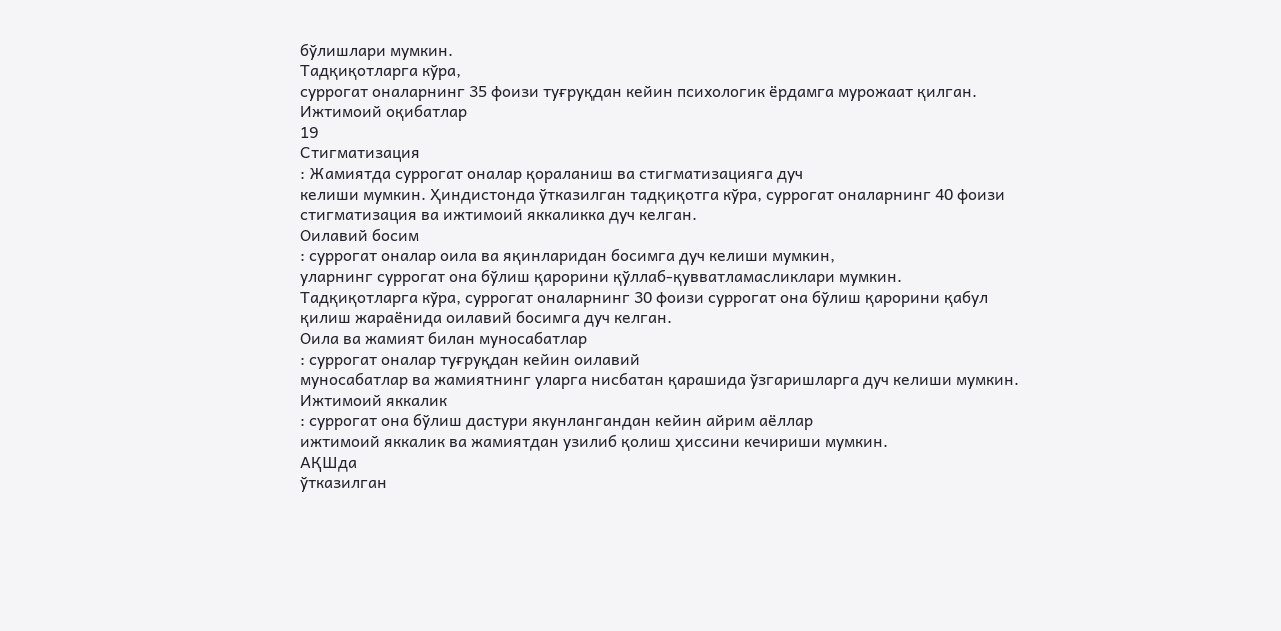бўлишлари мумкин.
Тадқиқотларга кўра,
суррогат оналарнинг 35 фоизи туғруқдан кейин психологик ёрдамга мурожаат қилган.
Ижтимоий оқибатлар
19
Стигматизация
: Жамиятда суррогат оналар қораланиш ва стигматизацияга дуч
келиши мумкин. Ҳиндистонда ўтказилган тадқиқотга кўра, суррогат оналарнинг 40 фоизи
стигматизация ва ижтимоий яккаликка дуч келган.
Оилавий босим
: суррогат оналар оила ва яқинларидан босимга дуч келиши мумкин,
уларнинг суррогат она бўлиш қарорини қўллаб-қувватламасликлари мумкин.
Тадқиқотларга кўра, суррогат оналарнинг 30 фоизи суррогат она бўлиш қарорини қабул
қилиш жараёнида оилавий босимга дуч келган.
Оила ва жамият билан муносабатлар
: суррогат оналар туғруқдан кейин оилавий
муносабатлар ва жамиятнинг уларга нисбатан қарашида ўзгаришларга дуч келиши мумкин.
Ижтимоий яккалик
: суррогат она бўлиш дастури якунлангандан кейин айрим аёллар
ижтимоий яккалик ва жамиятдан узилиб қолиш ҳиссини кечириши мумкин.
АҚШда
ўтказилган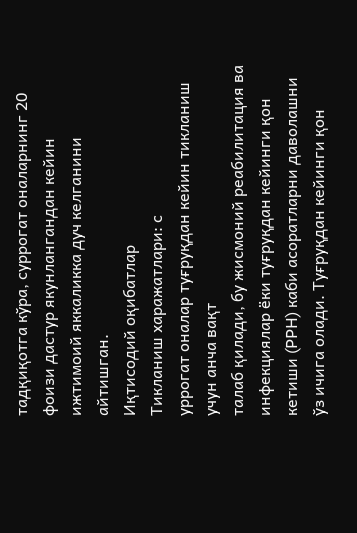тадқиқотга кўра, суррогат оналарнинг 20 фоизи дастур якунлангандан кейин
ижтимоий яккаликка дуч келганини айтишган.
Иқтисодий оқибатлар
Тикланиш харажатлари: с
уррогат оналар туғруқдан кейин тикланиш учун анча вақт
талаб қилади, бу жисмоний реабилитация ва инфекциялар ёки туғруқдан кейинги қон
кетиши (PPH) каби асоратларни даволашни ўз ичига олади. Туғруқдан кейинги қон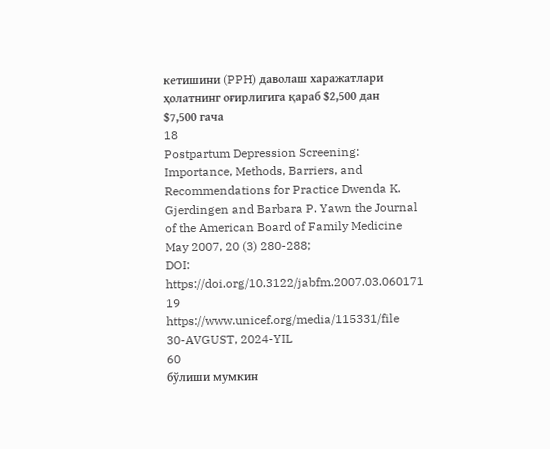кетишини (PPH) даволаш харажатлари ҳолатнинг оғирлигига қараб $2,500 дан $7,500 гача
18
Postpartum Depression Screening: Importance, Methods, Barriers, and Recommendations for Practice Dwenda K.
Gjerdingen and Barbara P. Yawn the Journal of the American Board of Family Medicine May 2007, 20 (3) 280-288;
DOI: https://doi.org/10.3122/jabfm.2007.03.060171
19
https://www.unicef.org/media/115331/file
30-AVGUST, 2024-YIL
60
бўлиши мумкин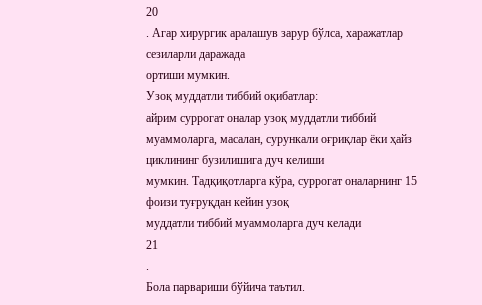20
. Агар хирургик аралашув зарур бўлса, харажатлар сезиларли даражада
ортиши мумкин.
Узоқ муддатли тиббий оқибатлар:
айрим суррогат оналар узоқ муддатли тиббий
муаммоларга, масалан, сурункали оғриқлар ёки ҳайз циклининг бузилишига дуч келиши
мумкин. Тадқиқотларга кўра, суррогат оналарнинг 15 фоизи туғруқдан кейин узоқ
муддатли тиббий муаммоларга дуч келади
21
.
Бола парвариши бўйича таътил.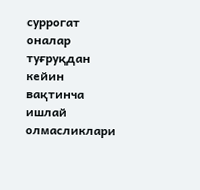суррогат оналар туғруқдан кейин вақтинча ишлай
олмасликлари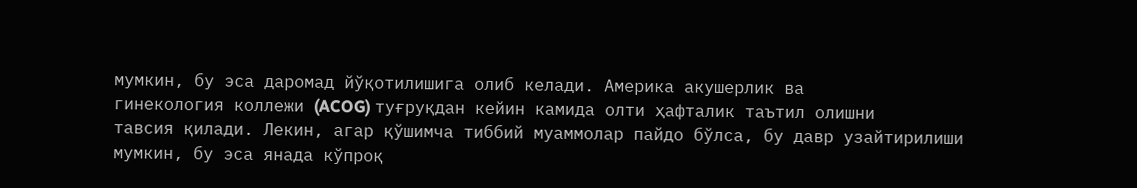мумкин, бу эса даромад йўқотилишига олиб келади. Америка акушерлик ва
гинекология коллежи (ACOG) туғруқдан кейин камида олти ҳафталик таътил олишни
тавсия қилади. Лекин, агар қўшимча тиббий муаммолар пайдо бўлса, бу давр узайтирилиши
мумкин, бу эса янада кўпроқ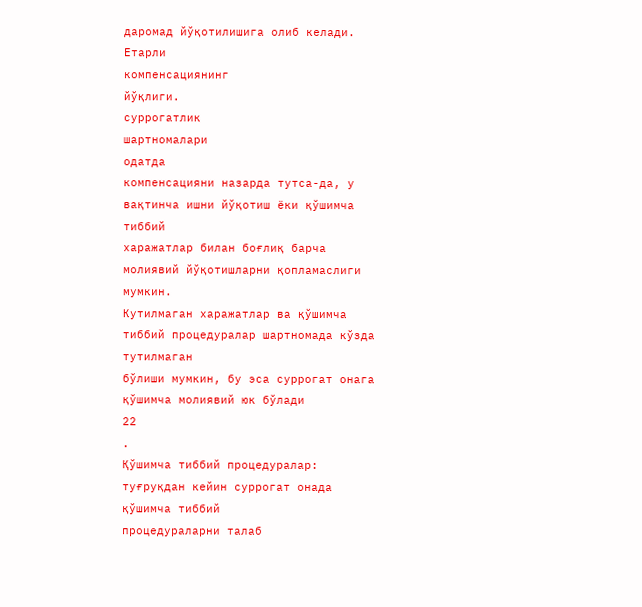даромад йўқотилишига олиб келади.
Етарли
компенсациянинг
йўқлиги.
суррогатлик
шартномалари
одатда
компенсацияни назарда тутса-да, у вақтинча ишни йўқотиш ёки қўшимча тиббий
харажатлар билан боғлиқ барча молиявий йўқотишларни қопламаслиги мумкин.
Кутилмаган харажатлар ва қўшимча тиббий процедуралар шартномада кўзда тутилмаган
бўлиши мумкин, бу эса суррогат онага қўшимча молиявий юк бўлади
22
.
Қўшимча тиббий процедуралар:
туғруқдан кейин суррогат онада қўшимча тиббий
процедураларни талаб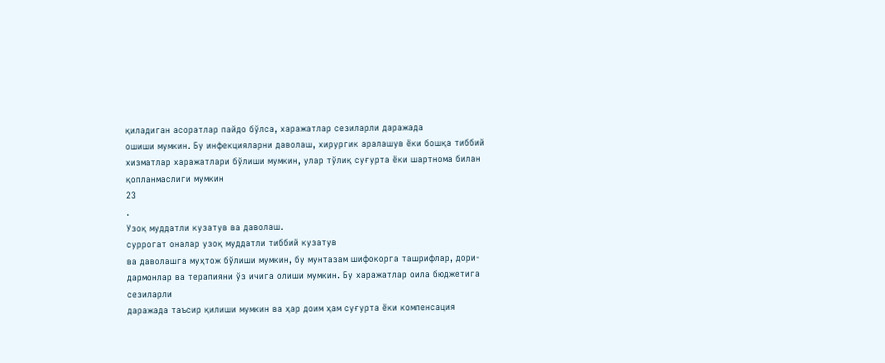қиладиган асоратлар пайдо бўлса, харажатлар сезиларли даражада
ошиши мумкин. Бу инфекцияларни даволаш, хирургик аралашув ёки бошқа тиббий
хизматлар харажатлари бўлиши мумкин, улар тўлиқ суғурта ёки шартнома билан
қопланмаслиги мумкин
23
.
Узоқ муддатли кузатув ва даволаш.
суррогат оналар узоқ муддатли тиббий кузатув
ва даволашга муҳтож бўлиши мумкин, бу мунтазам шифокорга ташрифлар, дори-
дармонлар ва терапияни ўз ичига олиши мумкин. Бу харажатлар оила бюджетига сезиларли
даражада таъсир қилиши мумкин ва ҳар доим ҳам суғурта ёки компенсация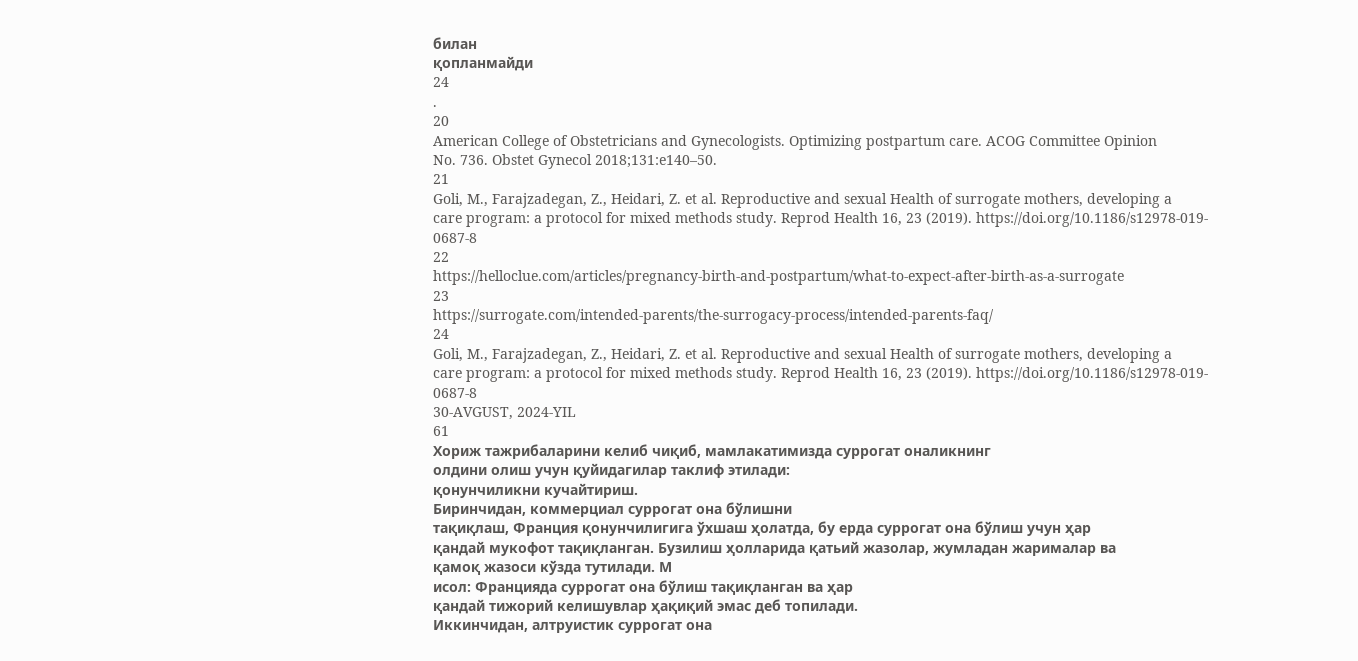билан
қопланмайди
24
.
20
American College of Obstetricians and Gynecologists. Optimizing postpartum care. ACOG Committee Opinion
No. 736. Obstet Gynecol 2018;131:e140–50.
21
Goli, M., Farajzadegan, Z., Heidari, Z. et al. Reproductive and sexual Health of surrogate mothers, developing a
care program: a protocol for mixed methods study. Reprod Health 16, 23 (2019). https://doi.org/10.1186/s12978-019-
0687-8
22
https://helloclue.com/articles/pregnancy-birth-and-postpartum/what-to-expect-after-birth-as-a-surrogate
23
https://surrogate.com/intended-parents/the-surrogacy-process/intended-parents-faq/
24
Goli, M., Farajzadegan, Z., Heidari, Z. et al. Reproductive and sexual Health of surrogate mothers, developing a
care program: a protocol for mixed methods study. Reprod Health 16, 23 (2019). https://doi.org/10.1186/s12978-019-
0687-8
30-AVGUST, 2024-YIL
61
Хориж тажрибаларини келиб чиқиб, мамлакатимизда суррогат оналикнинг
олдини олиш учун қуйидагилар таклиф этилади:
қонунчиликни кучайтириш.
Биринчидан, коммерциал суррогат она бўлишни
тақиқлаш, Франция қонунчилигига ўхшаш ҳолатда, бу ерда суррогат она бўлиш учун ҳар
қандай мукофот тақиқланган. Бузилиш ҳолларида қатьий жазолар, жумладан жарималар ва
қамоқ жазоси кўзда тутилади. М
исол: Францияда суррогат она бўлиш тақиқланган ва ҳар
қандай тижорий келишувлар ҳақиқий эмас деб топилади.
Иккинчидан, алтруистик суррогат она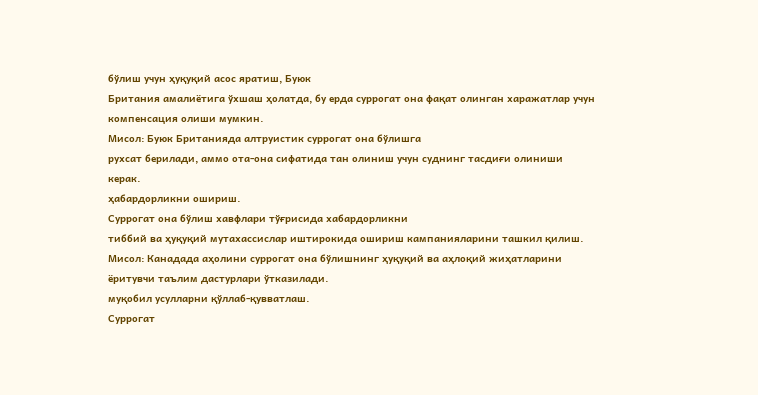бўлиш учун ҳуқуқий асос яратиш, Буюк
Британия амалиётига ўхшаш ҳолатда, бу ерда суррогат она фақат олинган харажатлар учун
компенсация олиши мумкин.
Мисол: Буюк Британияда алтруистик суррогат она бўлишга
рухсат берилади, аммо ота-она сифатида тан олиниш учун суднинг тасдиғи олиниши
керак.
ҳабардорликни ошириш.
Суррогат она бўлиш хавфлари тўғрисида хабардорликни
тиббий ва ҳуқуқий мутахассислар иштирокида ошириш кампанияларини ташкил қилиш.
Мисол: Канадада аҳолини суррогат она бўлишнинг ҳуқуқий ва аҳлоқий жиҳатларини
ёритувчи таълим дастурлари ўтказилади.
муқобил усулларни қўллаб-қувватлаш.
Суррогат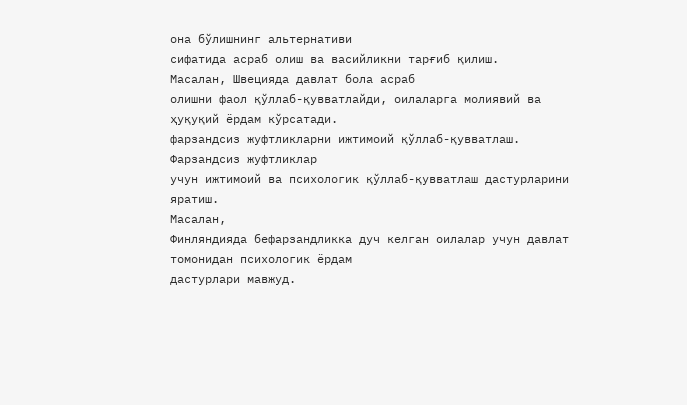она бўлишнинг альтернативи
сифатида асраб олиш ва васийликни тарғиб қилиш.
Масалан, Швецияда давлат бола асраб
олишни фаол қўллаб-қувватлайди, оилаларга молиявий ва ҳуқуқий ёрдам кўрсатади.
фарзандсиз жуфтликларни ижтимоий қўллаб-қувватлаш. Фарзандсиз жуфтликлар
учун ижтимоий ва психологик қўллаб-қувватлаш дастурларини яратиш.
Масалан,
Финляндияда бефарзандликка дуч келган оилалар учун давлат томонидан психологик ёрдам
дастурлари мавжуд.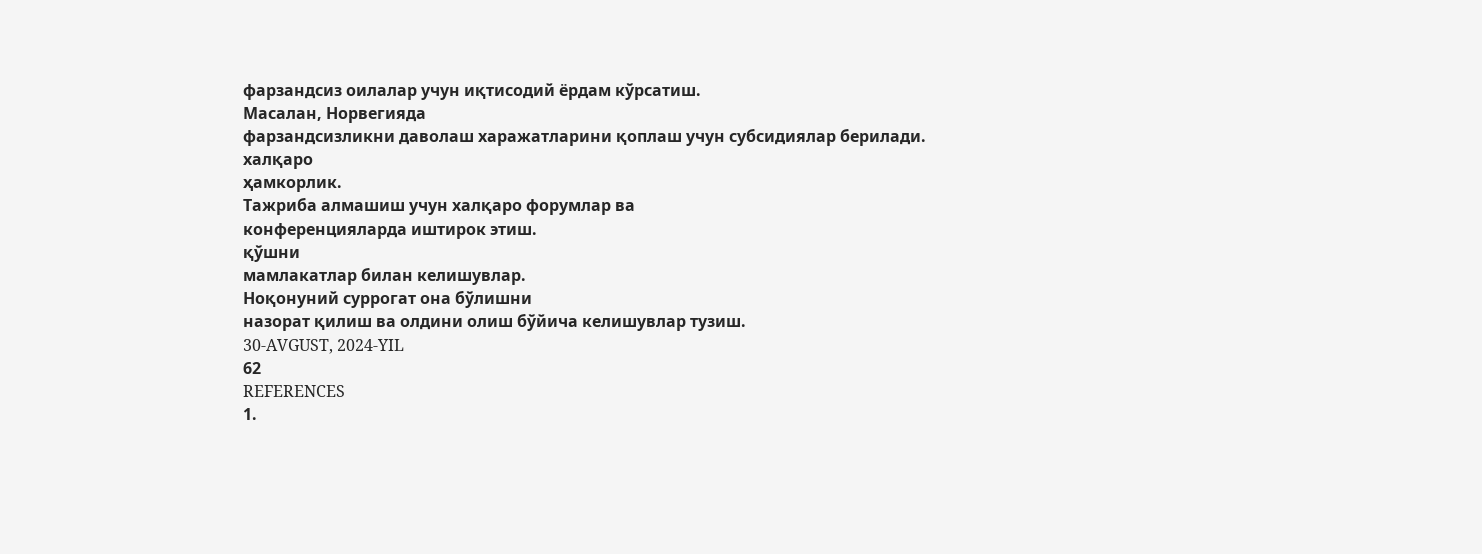фарзандсиз оилалар учун иқтисодий ёрдам кўрсатиш.
Масалан, Норвегияда
фарзандсизликни даволаш харажатларини қоплаш учун субсидиялар берилади.
халқаро
ҳамкорлик.
Тажриба алмашиш учун халқаро форумлар ва
конференцияларда иштирок этиш.
қўшни
мамлакатлар билан келишувлар.
Ноқонуний суррогат она бўлишни
назорат қилиш ва олдини олиш бўйича келишувлар тузиш.
30-AVGUST, 2024-YIL
62
REFERENCES
1.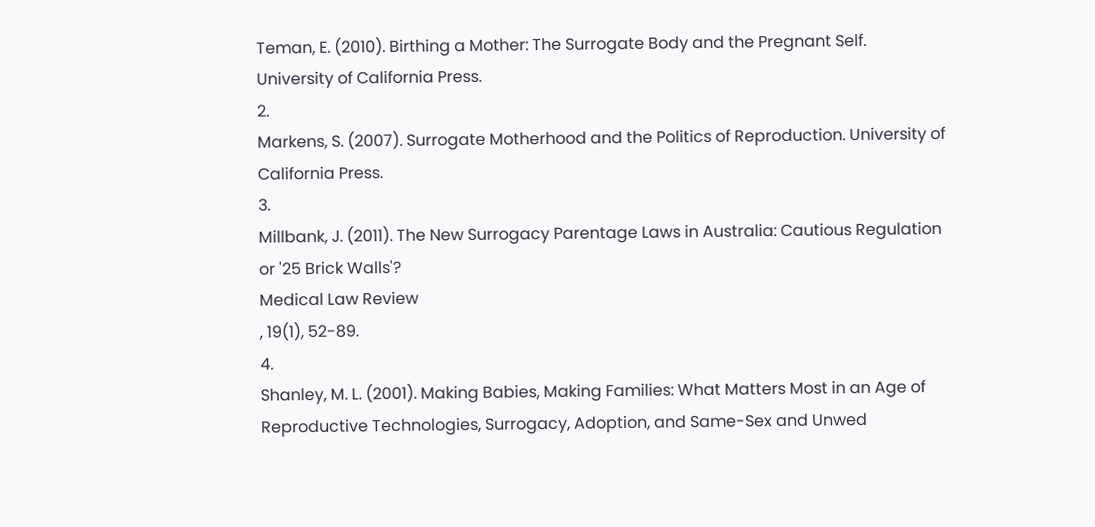Teman, E. (2010). Birthing a Mother: The Surrogate Body and the Pregnant Self.
University of California Press.
2.
Markens, S. (2007). Surrogate Motherhood and the Politics of Reproduction. University of
California Press.
3.
Millbank, J. (2011). The New Surrogacy Parentage Laws in Australia: Cautious Regulation
or '25 Brick Walls'?
Medical Law Review
, 19(1), 52-89.
4.
Shanley, M. L. (2001). Making Babies, Making Families: What Matters Most in an Age of
Reproductive Technologies, Surrogacy, Adoption, and Same-Sex and Unwed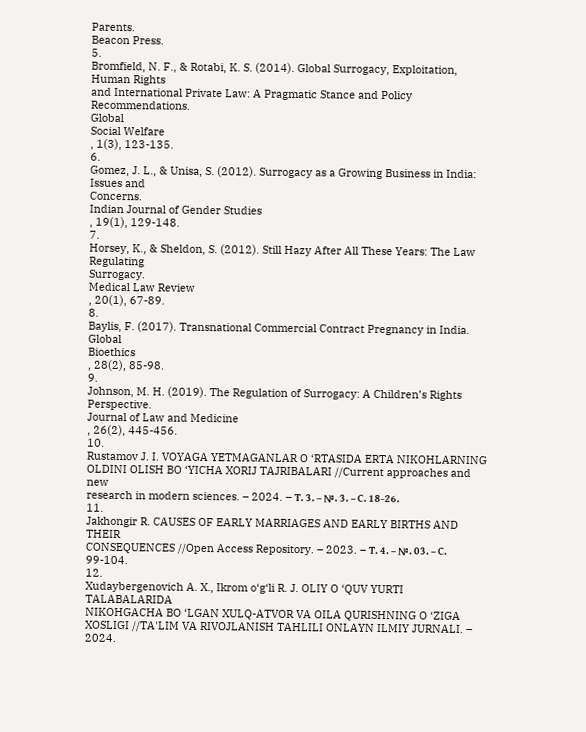Parents.
Beacon Press.
5.
Bromfield, N. F., & Rotabi, K. S. (2014). Global Surrogacy, Exploitation, Human Rights
and International Private Law: A Pragmatic Stance and Policy Recommendations.
Global
Social Welfare
, 1(3), 123-135.
6.
Gomez, J. L., & Unisa, S. (2012). Surrogacy as a Growing Business in India: Issues and
Concerns.
Indian Journal of Gender Studies
, 19(1), 129-148.
7.
Horsey, K., & Sheldon, S. (2012). Still Hazy After All These Years: The Law Regulating
Surrogacy.
Medical Law Review
, 20(1), 67-89.
8.
Baylis, F. (2017). Transnational Commercial Contract Pregnancy in India.
Global
Bioethics
, 28(2), 85-98.
9.
Johnson, M. H. (2019). The Regulation of Surrogacy: A Children’s Rights Perspective.
Journal of Law and Medicine
, 26(2), 445-456.
10.
Rustamov J. I. VOYAGA YETMAGANLAR O ‘RTASIDA ERTA NIKOHLARNING
OLDINI OLISH BO ‘YICHA XORIJ TAJRIBALARI //Current approaches and new
research in modern sciences. – 2024. – Т. 3. – №. 3. – С. 18-26.
11.
Jakhongir R. CAUSES OF EARLY MARRIAGES AND EARLY BIRTHS AND THEIR
CONSEQUENCES //Open Access Repository. – 2023. – Т. 4. – №. 03. – С. 99-104.
12.
Xudaybergenovich A. X., Ikrom o‘g‘li R. J. OLIY O ‘QUV YURTI TALABALARIDA
NIKOHGACHA BO ‘LGAN XULQ-ATVOR VA OILA QURISHNING O ‘ZIGA
XOSLIGI //TA'LIM VA RIVOJLANISH TAHLILI ONLAYN ILMIY JURNALI. – 2024.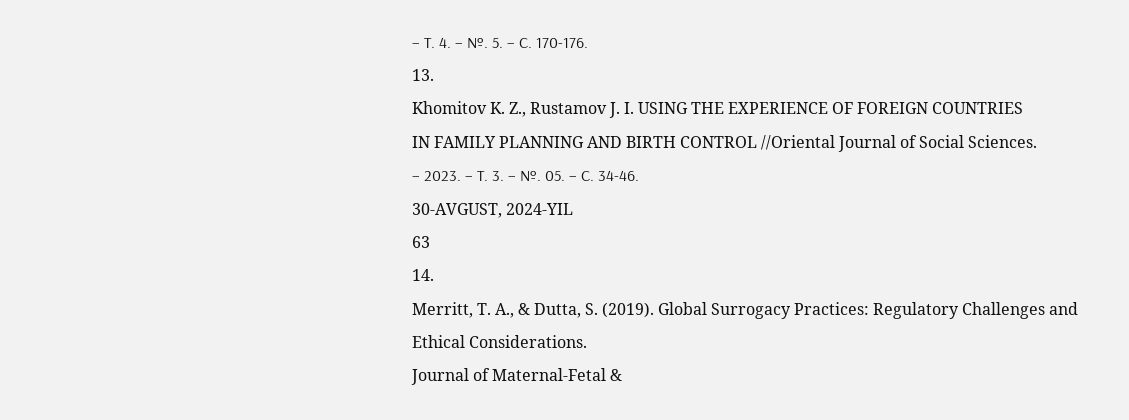– Т. 4. – №. 5. – С. 170-176.
13.
Khomitov K. Z., Rustamov J. I. USING THE EXPERIENCE OF FOREIGN COUNTRIES
IN FAMILY PLANNING AND BIRTH CONTROL //Oriental Journal of Social Sciences.
– 2023. – Т. 3. – №. 05. – С. 34-46.
30-AVGUST, 2024-YIL
63
14.
Merritt, T. A., & Dutta, S. (2019). Global Surrogacy Practices: Regulatory Challenges and
Ethical Considerations.
Journal of Maternal-Fetal &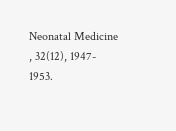Neonatal Medicine
, 32(12), 1947-
1953.